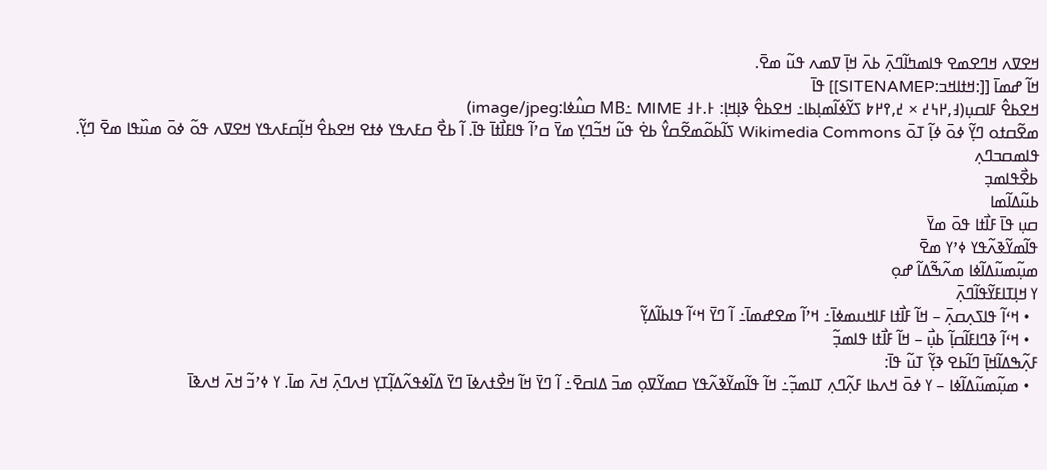ߞߐߜߍ ߞߣߐߘߐ ߟߊߘߤߊ߬ߣߍ߲߫ ߕߍ߫ ߞߊ߲߫ ߜߘߍ ߟߎ߬ ߘߐ߫.
ߞߊ߬ ߝߘߊ߫ [[:ߞߙߊߞߏ:SITENAMEP]] ߟߊ߫
ߞߐߕߐ߮ ߓߊߛߎ߲(߃,߂߆߄ × ߄,߉߂߈ ߖߌ߬ߦߊ߬ߘߊ߲ߕߊ߸ ߞߐߕߐ߮ ߢߊ߲ߞߊ߲: ߅.߅߃ MB߸ MIME ߛߎ߮ߦߊ:image/jpeg)
ߘߐ߬ߛߙߋ ߣߌ߲߬ ߦߋ߫ ߦߊ߲߬ ߠߋ߫ Wikimedia Commons ߖߊ߬ߕߋ߬ߘߐ߬ߛߌ߮ ߕߐ߭ ߟߎ߬ ߞߏ߬ߣߌ߲ ߘߌ߫ ߛߴߊ߬ ߟߊߓߊ߯ߙߊ߫ ߟߊ߫. ߊ߬ ߕߐ߯ ߛߓߍߟߌ ߦߙߐ ߞߐߕߐ߮ ߞߊ߲߬ߛߓߍߟߌ ߞߐߜߍ ߟߋ߬ ߦߋ߫ ߘߎ߰ߟߊ ߘߐ߫ ߣߌ߲߬.
ߟߊߘߛߏߣߍ߲
ߕߐ߯ߟߊߘߏ߲
ߕߎ߬ߡߊ߬ߘߊ
ߛߎ߲ ߟߊ߫ ߓߊ߯ߙߊ ߟߋ߫ ߘߌ߫
ߟߊ߬ߘߌ߬ߢߍ߬ߟߌ ߦߴߌ ߘߐ߫
ߘߎ߲߬ߘߎ߬ߡߊ߬ߦߊ ߘߍ߬ߒ߬ߡߊ߬ ߝߋ߲
ߌ ߞߊ߲ߠߊߓߌ߬ߟߊ߬ߣߍ߲߫
  • ߞߵߊ߬ ߟߊߖߍ߲ߛߍ߲߫ – ߞߊ߬ ߓߊ߯ߙߊ ߓߊߞߎߘߦߊ߫߸ ߞߴߊ߬ ߘߐߝߘߊ߫߸ ߊ߬ ߣߌ߫ ߞߵߊ߬ ߟߊߕߊ߬ߡߌ߲߬
  • ߞߵߊ߬ ߢߣߊߓߊ߬ߛߊ߲߬ ߕߎ߲߯ – ߞߊ߬ ߓߊ߯ߙߊ ߟߊߘߏ߲߬
ߓߍ߲߬ߒߡߊ߬ߞߊ߲߫ ߣߊ߬ߕߐ ߢߌ߲߬ ߠߎ߬ ߟߊ߫:
  • ߘߎ߲߬ߘߎ߬ߡߊ߬ߦߊ – ߌ ߦߋ߫ ߞߍߕߊ ߓߍ߲߬ߣߍ߲ ߠߊߘߏ߲߬߸ ߞߊ߬ ߟߊ߬ߘߌ߬ߢߍ߬ߟߌ ߛߘߌ߬ߜߋ߲ ߘߏ߫ ߡߊߛߐ߫߸ ߊ߬ ߣߌ߫ ߞߊ߬ ߞߐ߯ߙߍߦߊ߫ ߣߌ߫ ߡߊ߬ߦߟߍ߬ߡߊ߲߬ߠߌ߲ ߞߍߣߍ߲߫ ߞߍ߫ ߘߊ߫. ߌ ߦߴߏ߬ ߞߍ߫ ߞߍߢߊ߫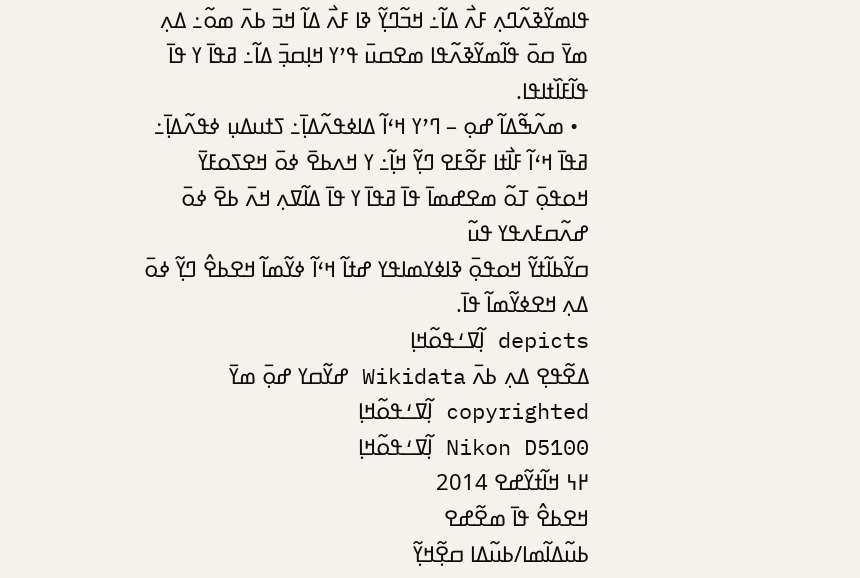ߟߊߘߌ߬ߢߍ߬ߣߍ߲ ߓߍ߯ ߡߊ߬߸ ߞߏ߬ߣߌ߲߬ ߢߊ ߓߍ߯ ߡߊ߬ ߞߏ߫ ߕߍ߫ ߘߋ߬߸ ߡߍ߲ ߘߌ߫ ߛߋ߫ ߟߊ߬ߘߌ߬ߢߍ߬ߟߊ ߘߐߛߎ߫ ߟߴߌ ߞߊ߲ߛߏ߲߫ ߡߊ߬߸ ߥߟߊ߫ ߌ ߟߊ߫ ߟߊ߬ߓߊ߰ߙߊߟߊ.
  • ߘߍ߬ߒ߬ߡߊ߬ ߝߋ߲ – ߣߴߌ ߞߵߊ߬ ߡߊߦߟߍ߬ߡߊ߲߫߸ ߖߙߎߡߎ߲ ߦߟߍ߬ߡߊ߲߫߸ ߥߟߊ߫ ߞߵߊ߬ ߓߊ߯ߙߊ ߓߐ߬ߓߐ ߣߌ߲߬ ߞߊ߲߬߸ ߌ ߞߍߕߐ߫ ߦߋ߫ ߞߐߖߋߓߌ߫ ߞߋߟߋ߲߫ ߠߋ߬ ߘߐߝߘߊ߫ ߟߊ߫ ߥߟߊ߫ ߌ ߟߊ߫ ߡߊ߬ߜߍ߲ ߞߍ߫ ߕߐ߫ ߦߋ߫
ߝߍ߬ߛߓߍߟߌ ߟߎ߬
ߛߌ߬ߕߊ߬ߙߌ߬ ߞߋߟߋ߲߫ ߢߊߦߌߘߊߟߌ ߝߙߊ߬ ߞߵߊ߬ ߦߌ߬ߘߊ߬ ߞߐߕߐ߮ ߣߌ߲߬ ߦߋ߫ ߡߍ߲ ߞߐߦߌ߬ߘߊ߬ ߟߊ߫.
depicts ߊ߲߬ߜߑߟߋ߬ߞߊ߲
ߡߐ߬ߟߐ߲ ߡߍ߲ ߕߍ߫ Wikidata ߝߌ߬ߛߌ ߝߋ߲߫ ߘߌ߫
copyrighted ߊ߲߬ߜߑߟߋ߬ߞߊ߲
Nikon D5100 ߊ߲߬ߜߑߟߋ߬ߞߊ߲
߂߆ ߞߊ߬ߙߌ߬ߝߐ 2014
ߞߐߕߐ߮ ߟߊ߫ ߘߐ߬ߝߐ
ߕߎ߬ߡߊ߬ߘߊ/ߕߎ߬ߡߊ ߛߐ߲߬ߞߌ߲߬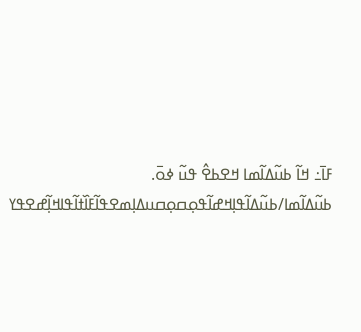ߓߊ߫߸ ߞߊ߬ ߕߎ߬ߡߊ߬ߘߊ ߞߐߕߐ߮ ߟߎ߬ ߦߋ߫.
ߕߎ߬ߡߊ߬ߘߊ/ߕߎ߬ߡߊ߬ߟߊ߲ߞߝߊ߬ߟߋ߲ߛߋ߲ߛߎߡߊ߲ߘߐߟߊ߬ߓߊ߰ߙߊ߬ߟߊߞߊ߲߬ߝߐߟߌ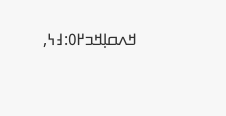ߞߍߛߊ߲ߞߏ߂߀:߃߆,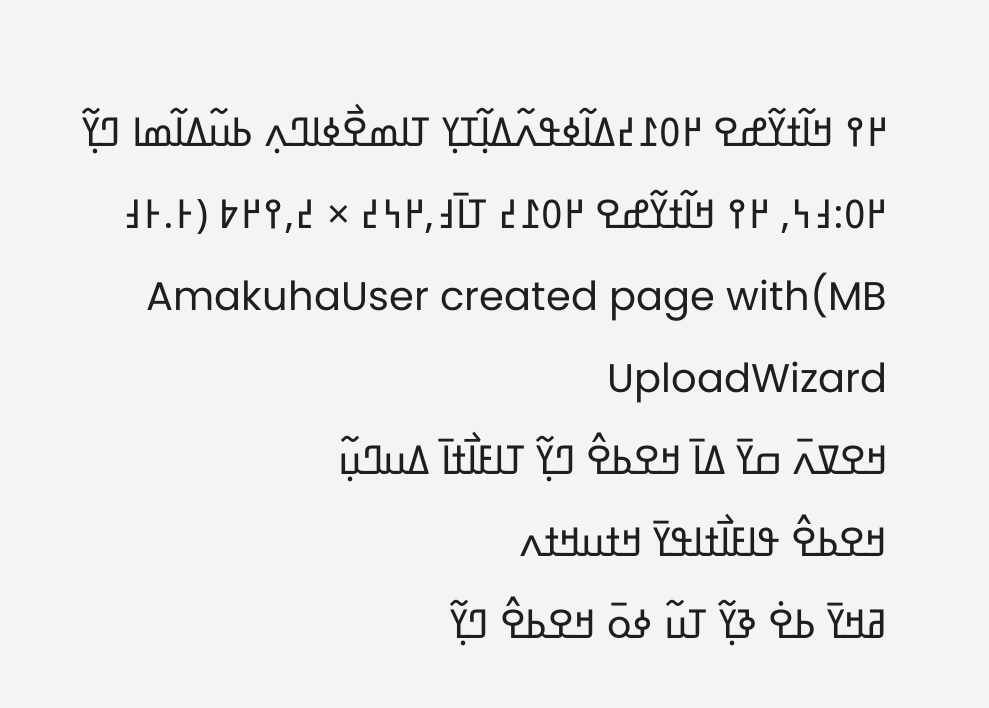߂߉ ߞߊ߬ߙߌ߬ߝߐ ߂߀߁߄ߡߊ߬ߦߟߍ߬ߡߊ߲߬ߠߌ߲ ߠߊߘߐ߯ߦߊߣߍ߲ ߕߎ߬ߡߊ߬ߘߊ ߣߌ߲߬ ߂߀:߃߆, ߂߉ ߞߊ߬ߙߌ߬ߝߐ ߂߀߁߄ ߠߊ߫߃,߂߆߄ × ߄,߉߂߈ (߅.߅߃ MB)AmakuhaUser created page with UploadWizard
ߞߐߜߍ߫ ߛߌ߫ ߡߊ߫ ߞߐߕߐ߮ ߣߌ߲߬ ߠߊߓߊ߯ߙߊ߫ ߡߎߣߎ߲߬
ߞߐߕߐ߮ ߟߊߓߊ߯ߙߊߟߌ߫ ߞߙߎߞߙߍ
ߥߞߌ߫ ߕߐ߭ ߢߌ߲߬ ߠߎ߬ ߦߋ߫ ߞߐߕߐ߮ ߣߌ߲߬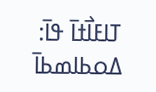ߠߊߓߊ߯ߙߊ߫ ߟߊ߫:
ߡߋߕߊߘߕߊ߫